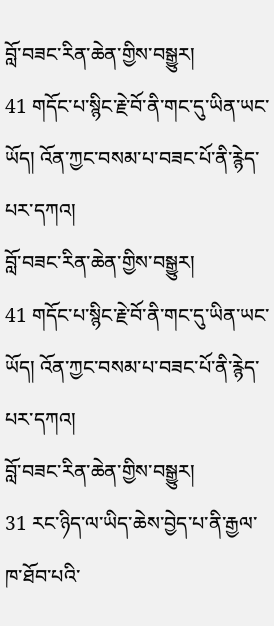བློ་བཟང་རིན་ཆེན་གྱིས་བསྒྱུར།
41 གདོང་པ་སྙིང་རྗེ་བོ་ནི་གང་དུ་ཡིན་ཡང་ཡོད། འོན་ཀྱང་བསམ་པ་བཟང་པོ་ནི་རྙེད་པར་དཀའ།
བློ་བཟང་རིན་ཆེན་གྱིས་བསྒྱུར།
41 གདོང་པ་སྙིང་རྗེ་བོ་ནི་གང་དུ་ཡིན་ཡང་ཡོད། འོན་ཀྱང་བསམ་པ་བཟང་པོ་ནི་རྙེད་པར་དཀའ།
བློ་བཟང་རིན་ཆེན་གྱིས་བསྒྱུར།
31 རང་ཉིད་ལ་ཡིད་ཆེས་བྱེད་པ་ནི་རྒྱལ་ཁ་ཐོབ་པའི་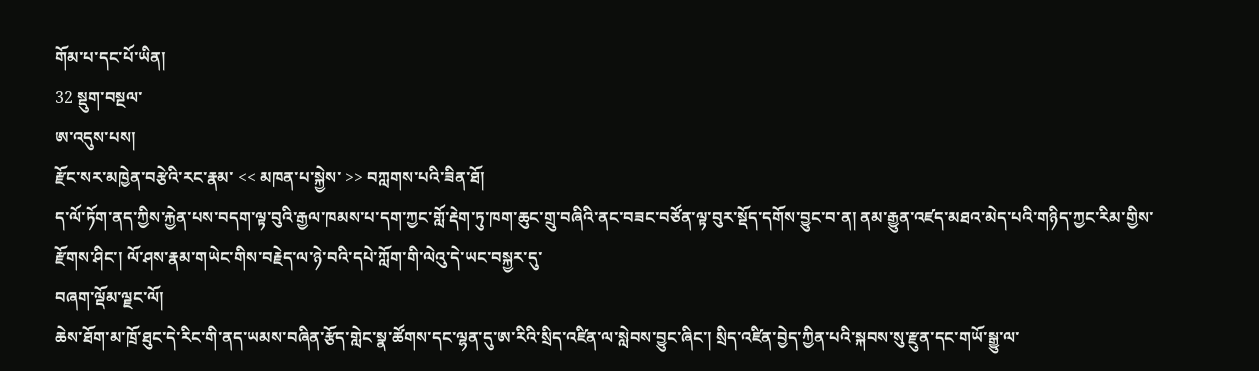གོམ་པ་དང་པོ་ཡིན།
32 སྡུག་བསྔལ་
ཨ་འདུས་པས།
རྫོང་སར་མཁྱེན་བརྩེའི་རང་རྣམ་ << མཁན་པ་སྐྱེས་ >> བཀླགས་པའི་ཟིན་ཐོ།
ད་ལོ་ཏོག་ནད་ཀྱིས་རྐྱེན་པས་བདག་ལྟ་བུའི་རྒྱལ་ཁམས་པ་དག་ཀྱང་གློ་རྡེག་ཏུ་ཁག་ཆུང་གྲུ་བཞིའི་ནང་བཟང་བཙོན་ལྟ་བུར་སྡོད་དགོས་བྱུང་བ་ན། ནམ་རྒྱུན་འཛད་མཐའ་མེད་པའི་གཉིད་ཀྱང་རིམ་གྱིས་རྫོགས་ཤིང་། ལོ་ཤས་རྣམ་གཡེང་གིས་བརྗེད་ལ་ཉེ་བའི་དཔེ་ཀློག་གི་ལེའུ་དེ་ཡང་བསྐྱར་དུ་
བཞག་ལྡོམ་ལྗང་ལོ།
ཆེས་ཐོག་མ་ཁྲོ་ཐུང་དེ་རིང་གི་ནད་ཡམས་བཞིན་རྩོད་གླེང་སྣ་ཚོགས་དང་ལྷན་དུ་ཨ་རིའི་སྲིད་འཛིན་ལ་སླེབས་བྱུང་ཞིང་། སྲིད་འཛིན་བྱེད་ཀྱིན་པའི་སྐབས་སུ་རྫུན་དང་གཡོ་སྒྱུ་ལ་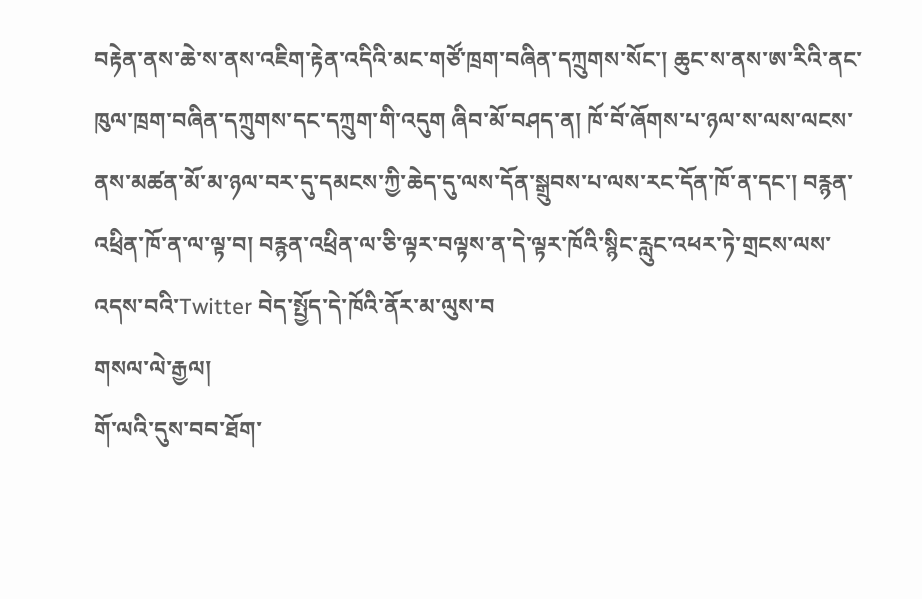བརྟེན་ནས་ཆེ་ས་ནས་འཇིག་རྟེན་འདིའི་མང་གཙོ་ཁྲག་བཞིན་དཀྲུགས་སོང་། ཆུང་ས་ནས་ཨ་རིའི་ནང་ཁུལ་ཁྲག་བཞིན་དཀྲུགས་དང་དཀྲུག་གི་འདུག ཞིབ་མོ་བཤད་ན། ཁོ་བོ་ཞོགས་པ་ཉལ་ས་ལས་ལངས་ནས་མཚན་མོ་མ་ཉལ་བར་དུ་དམངས་ཀྱི་ཆེད་དུ་ལས་དོན་སྒྲུབས་པ་ལས་རང་དོན་ཁོ་ན་དང་། བརྙན་འཕྲིན་ཁོ་ན་ལ་ལྟ་བ། བརྙན་འཕྲིན་ལ་ཅི་ལྟར་བལྟས་ན་དེ་ལྟར་ཁོའི་སྙིང་རླུང་འཕར་ཏེ་གྲངས་ལས་འདས་བའི་Twitter བེད་སྤྱོད་དེ་ཁོའི་ནོར་མ་ལུས་བ
གསལ་ལེ་རྒྱལ།
གོ་ལའི་དུས་བབ་ཐོག་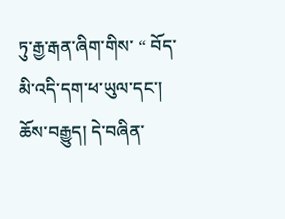ཏུ་རྒྱ་རྒན་ཞིག་གིས་ “ བོད་མི་འདི་དག་ཕ་ཡུལ་དང་། ཆོས་བརྒྱུད། དེ་བཞིན་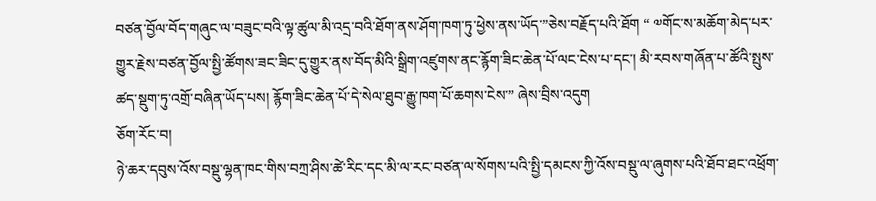བཙན་བྱོལ་བོད་གཞུང་ལ་བཟུང་བའི་ལྟ་ཚུལ་མི་འདྲ་བའི་ཐོག་ནས་ཤོག་ཁག་ཏུ་ཕྱེས་ནས་ཡོད་”ཅེས་བརྗོད་པའི་ཐོག “ ༧གོང་ས་མཆོག་མེད་པར་གྱུར་རྗེས་བཙན་བྱོལ་སྤྱི་ཚོགས་ཟང་ཟིང་དུ་གྱུར་ནས་བོད་མིའི་སྒྲིག་འཛུགས་ནང་རྙོག་ཟིང་ཆེན་པོ་ལང་ངེས་པ་དང་། མི་རབས་གཞོན་པ་ཚོའི་སྤུས་ཚད་སྡུག་ཏུ་འགྲོ་བཞིན་ཡོད་པས། རྙོག་ཟིང་ཆེན་པོ་དེ་སེལ་ཐུབ་རྒྱུ་ཁག་པོ་ཆགས་ངེས་” ཞེས་བྲིས་འདུག
ཅོག་རོང་བ།
ཉེ་ཆར་དབུས་འོས་བསྡུ་ལྷན་ཁང་གིས་བཀྲ་ཤིས་ཚེ་རིང་དང་མི་ལ་རང་བཙན་ལ་སོགས་པའི་སྤྱི་དམངས་ཀྱི་འོས་བསྡུ་ལ་ཞུགས་པའི་ཐོབ་ཐང་འཕྲོག་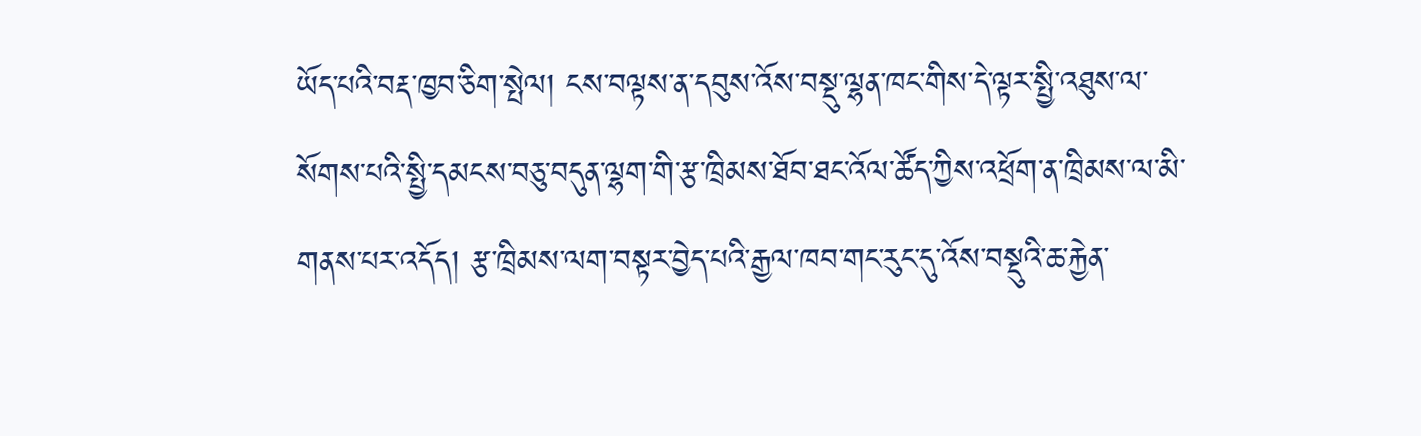ཡོད་པའི་བརྡ་ཁྱབ་ཅིག་སྤེལ། ངས་བལྟས་ན་དབུས་འོས་བསྡུ་ལྷན་ཁང་གིས་དེ་ལྟར་སྤྱི་འཐུས་ལ་སོགས་པའི་སྤྱི་དམངས་བཅུ་བདུན་ལྷག་གི་རྩ་ཁྲིམས་ཐོབ་ཐང་འོལ་ཚོད་ཀྱིས་འཕྲོག་ན་ཁྲིམས་ལ་མི་གནས་པར་འདོད། རྩ་ཁྲིམས་ལག་བསྟར་བྱེད་པའི་རྒྱལ་ཁབ་གང་རུང་དུ་འོས་བསྡུའི་ཆ་རྐྱེན་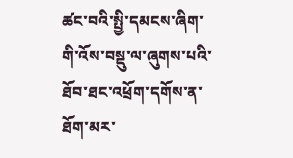ཚང་བའི་སྤྱི་དམངས་ཞིག་གི་འོས་བསྡུ་ལ་ཞུགས་པའི་ཐོབ་ཐང་འཕྲོག་དགོས་ན་ཐོག་མར་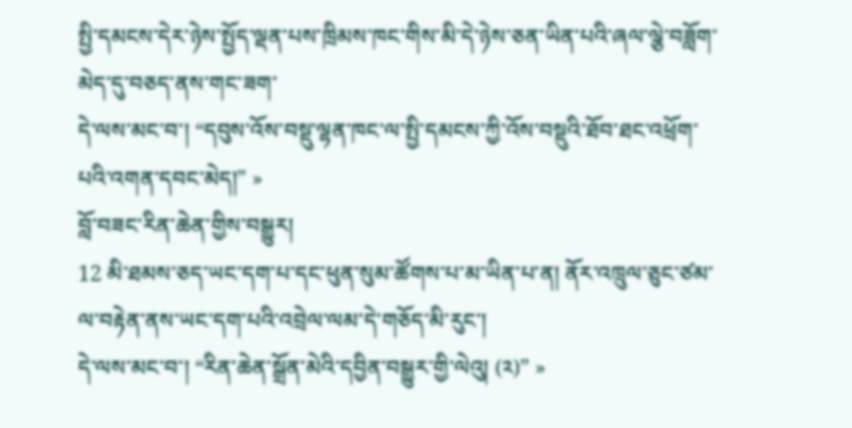སྤྱི་དམངས་དེར་ཉེས་སྤྱོད་ལྡན་པས་ཁྲིམས་ཁང་གིས་མི་དེ་ཉེས་ཅན་ཡིན་པའི་ཞལ་ལྕེ་བཟློག་མེད་དུ་བཅད་ནས་གང་ཟག་
དེ་ལས་མང་བ་། “དབུས་འོས་བསྡུ་ལྷན་ཁང་ལ་སྤྱི་དམངས་ཀྱི་འོས་བསྡུའི་ཐོབ་ཐང་འཕྲོག་པའི་འགན་དབང་མེད།” »
བློ་བཟང་རིན་ཆེན་གྱིས་བསྒྱུར།
12 མི་ཐམས་ཅད་ཡང་དག་པ་དང་ཕུན་སུམ་ཚོགས་པ་མ་ཡིན་པ་ན། ནོར་འཁྲུལ་ཅུང་ཙམ་ལ་བརྟེན་ནས་ཡང་དག་པའི་འབྲེལ་ལམ་དེ་གཅོད་མི་རུང་།
དེ་ལས་མང་བ་། “རིན་ཆེན་སྒྲོན་མེའི་དབྱིན་བསྒྱུར་གྱི་ལེའུ། (༢)” »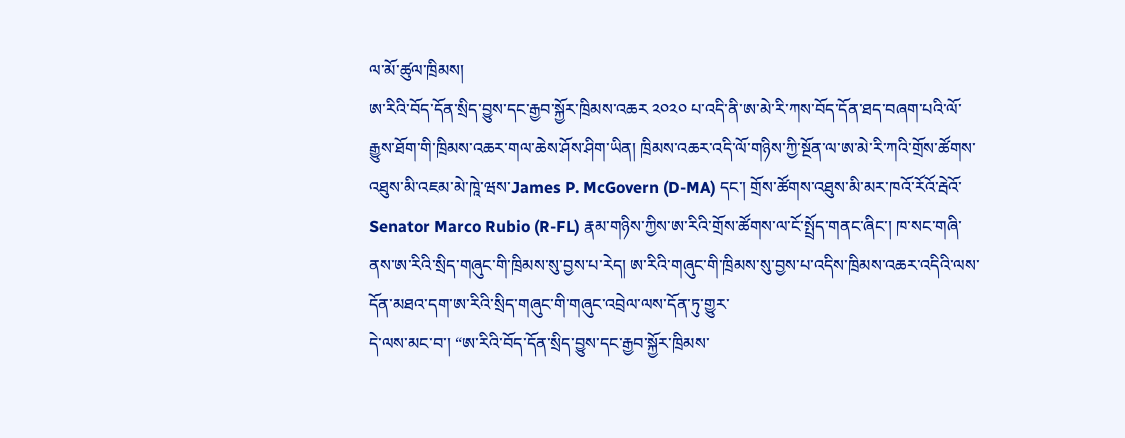ལ་མོ་ཚུལ་ཁྲིམས།
ཨ་རིའི་བོད་དོན་སྲིད་བྱུས་དང་རྒྱབ་སྐྱོར་ཁྲིམས་འཆར ༢༠༢༠ པ་འདི་ནི་ཨ་མེ་རི་ཀས་བོད་དོན་ཐད་བཞག་པའི་ལོ་རྒྱུས་ཐོག་གི་ཁྲིམས་འཆར་གལ་ཆེས་ཤོས་ཤིག་ཡིན། ཁྲིམས་འཆར་འདི་ལོ་གཉིས་ཀྱི་སྔོན་ལ་ཨ་མེ་རི་ཀའི་གྲོས་ཚོགས་འཐུས་མི་འཇམ་མེ་ཁཱེ་ཝས་James P. McGovern (D-MA) དང་། གྲོས་ཚོགས་འཐུས་མི་མར་ཁའོ་རོའོ་རྦེའོ་ Senator Marco Rubio (R-FL) རྣམ་གཉིས་ཀྱིས་ཨ་རིའི་གྲོས་ཚོགས་ལ་ངོ་སྤྲོད་གནང་ཞིང་། ཁ་སང་གཞི་ནས་ཨ་རིའི་སྲིད་གཞུང་གི་ཁྲིམས་སུ་བྱས་པ་རེད། ཨ་རིའི་གཞུང་གི་ཁྲིམས་སུ་བྱས་པ་འདིས་ཁྲིམས་འཆར་འདིའི་ལས་དོན་མཐའ་དག་ཨ་རིའི་སྲིད་གཞུང་གི་གཞུང་འབྲེལ་ལས་དོན་ཏུ་གྱུར་
དེ་ལས་མང་བ་། “ཨ་རིའི་བོད་དོན་སྲིད་བྱུས་དང་རྒྱབ་སྐྱོར་ཁྲིམས་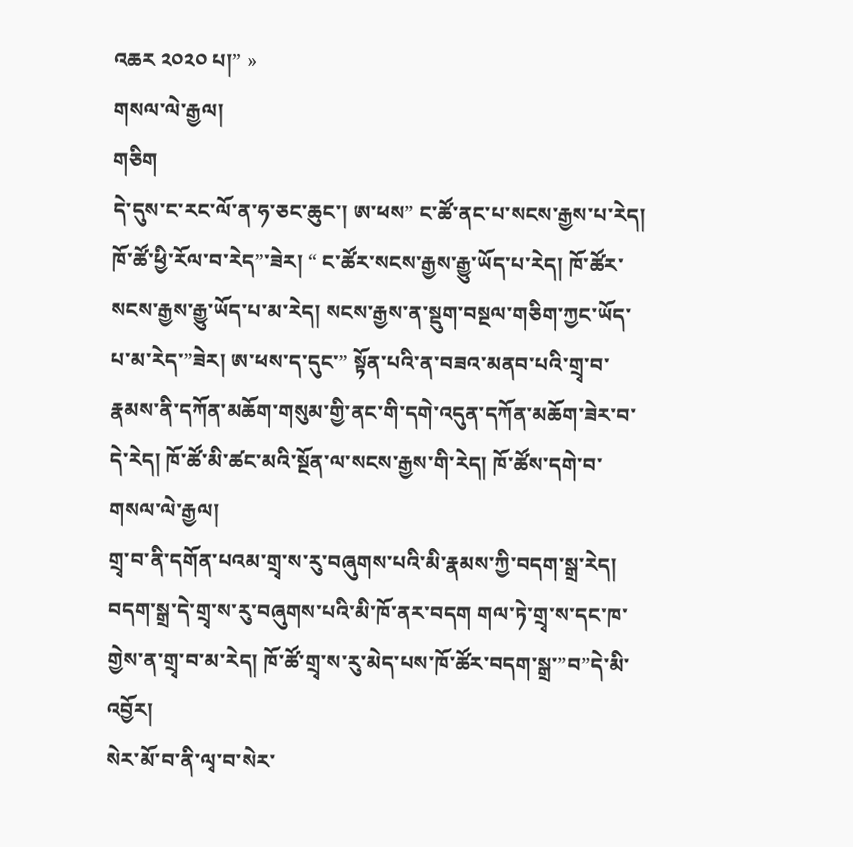འཆར ༢༠༢༠ པ།” »
གསལ་ལེ་རྒྱལ།
གཅིག
དེ་དུས་ང་རང་ལོ་ན་ཧ་ཅང་ཆུང་། ཨ་ཕས” ང་ཚོ་ནང་པ་སངས་རྒྱས་པ་རེད། ཁོ་ཚོ་ཕྱི་རོལ་བ་རེད”་ཟེར། “ ང་ཚོར་སངས་རྒྱས་རྒྱུ་ཡོད་པ་རེད། ཁོ་ཚོར་སངས་རྒྱས་རྒྱུ་ཡོད་པ་མ་རེད། སངས་རྒྱས་ན་སྡུག་བསྔལ་གཅིག་ཀྱང་ཡོད་པ་མ་རེད་”ཟེར། ཨ་ཕས་ད་དུང་” སྟོན་པའི་ན་བཟའ་མནབ་པའི་གྲྭ་བ་རྣམས་ནི་དཀོན་མཆོག་གསུམ་གྱི་ནང་གི་དགེ་འདུན་དཀོན་མཆོག་ཟེར་བ་དེ་རེད། ཁོ་ཚོ་མི་ཚང་མའི་སྔོན་ལ་སངས་རྒྱས་གི་རེད། ཁོ་ཚོས་དགེ་བ་
གསལ་ལེ་རྒྱལ།
གྲྭ་བ་ནི་དགོན་པའམ་གྲྭ་ས་རུ་བཞུགས་པའི་མི་རྣམས་ཀྱི་བདག་སྒྲ་རེད། བདག་སྒྲ་དེ་གྲྭ་ས་རུ་བཞུགས་པའི་མི་ཁོ་ནར་བདག གལ་ཏེ་གྲྭ་ས་དང་ཁ་གྱེས་ན་གྲྭ་བ་མ་རེད། ཁོ་ཚོ་གྲྭ་ས་རུ་མེད་པས་ཁོ་ཚོར་བདག་སྒྲ་”བ”དེ་མི་འབྱོར།
སེར་མོ་བ་ནི་ལྭ་བ་སེར་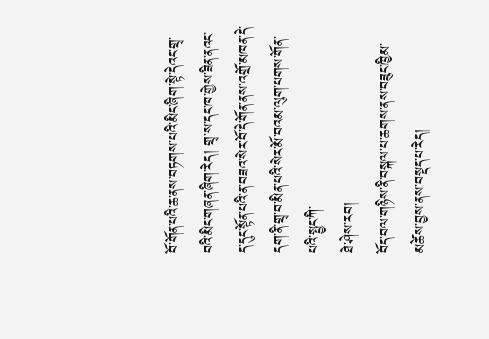བོ་གོན་པའི་ཆ་ནས་བཏགས་པའི་མིང་ཞིག་སྟེ་དེའང་གྲྭ་བའི་མིང་གཞན་ཞིག་རེད། གྲྭ་ས་དང་ཁ་གྱེས་ཟིན་ནའང་ད་དུང་སྟོན་པའི་ན་བཟའ་སེར་བོ་དེ་གོན་ནས་འགྲོ་མཁན་དེ་དག་ནི་གྲྭ་བ་མིན་པའི་སེར་མོ་བའམ་ལུག་པགས་གོན་པའི་སྤྱང་ཀི་
ཐེ་ཤེས་རབ།
བོད་བལ་གཉིས་ནི་བསྐལ་པ་ཆགས་ནས་བཟུང་ཁྱིམ་མཚེས་བྱས་ནས་བསྡད་པ་རེད།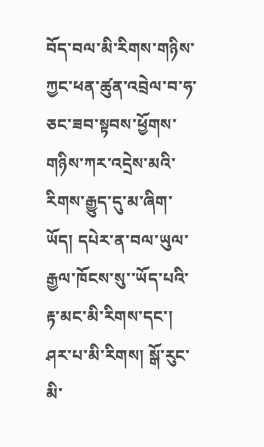བོད་བལ་མི་རིགས་གཉིས་ཀྱང་ཕན་ཚུན་འབྲེལ་བ་ཧ་ཅང་ཟབ་སྟབས་ཕྱོགས་གཉིས་ཀར་འདྲེས་མའི་རིགས་རྒྱུད་དུ་མ་ཞིག་ཡོད། དཔེར་ན་བལ་ཡུལ་རྒྱལ་ཁོངས་སུ་་ཡོད་པའི་རྟ་མང་མི་རིགས་དང་། ཤར་པ་མི་རིགས། སྒོ་རུང་མི་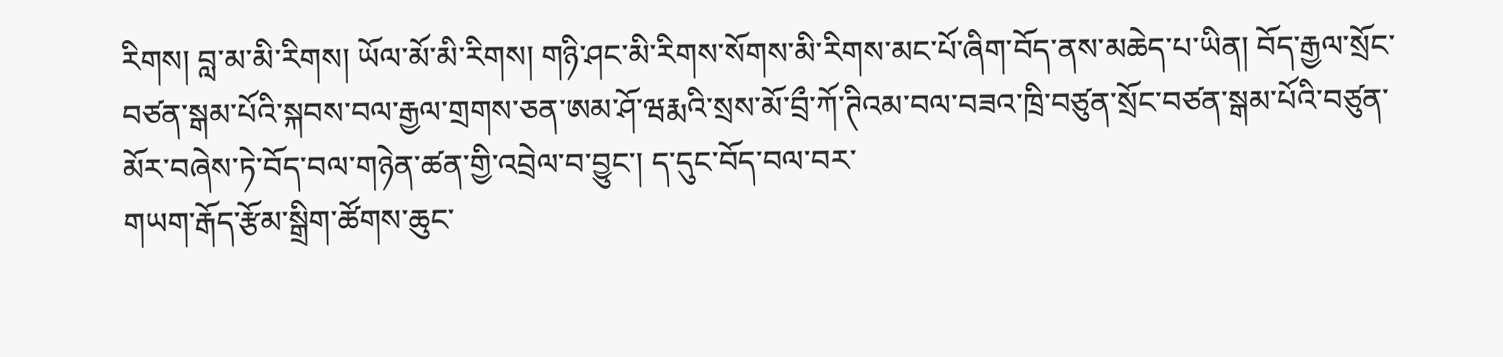རིགས། བླ་མ་མི་རིགས། ཡོལ་མོ་མི་རིགས། གཉི་ཤང་མི་རིགས་སོགས་མི་རིགས་མང་པོ་ཞིག་བོད་ནས་མཆེད་པ་ཡིན། བོད་རྒྱལ་སྲོང་བཙན་སྒམ་པོའི་སྐབས་བལ་རྒྱལ་གྲགས་ཅན་ཨམ་ཤོ་ཝརྨའི་སྲས་མོ་བྲྀ་ཀོ་ཊིའམ་བལ་བཟའ་ཁྲི་བཙུན་སྲོང་བཙན་སྒམ་པོའི་བཙུན་མོར་བཞེས་ཏེ་བོད་བལ་གཉེན་ཚན་གྱི་འབྲེལ་བ་བྱུང་། ད་དུང་བོད་བལ་བར་
གཡག་རྒོད་རྩོམ་སྒྲིག་ཚོགས་ཆུང་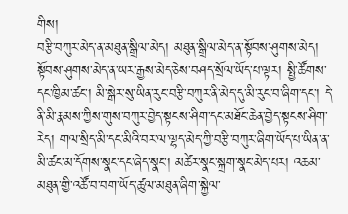གིས།
བརྩི་བཀུར་མེད་ན་མཐུན་སྒྲིལ་མེད། མཐུན་སྒྲིལ་མེད་ན་སྟོབས་ཤུགས་མེད། སྟོབས་ཤུགས་མེད་ན་ཡར་རྒྱས་མེད་ཅེས་བཤད་སྲོལ་ཡོད་པ་ལྟར། སྤྱི་ཚོགས་དང་ཁྱིམ་ཚང་། མི་སྒེར་སུ་ཡིན་རུང་བརྩི་བཀུར་ནི་མེད་དུ་མི་རུང་བ་ཞིག་དང་། དེ་ནི་མི་རྣམས་ཀྱིས་གུས་བཀུར་བྱེད་སྟངས་ཤིག་དང་མཐོང་ཆེན་བྱེད་སྟངས་ཤིག་རེད། གལ་སྲིད་མི་དང་མིའི་བར་ལ་ལྷད་མེད་ཀྱི་བརྩི་བཀུར་ཞིག་ཡོད་པ་ཡིན་ན་མི་ཚང་མ་དོགས་སྣང་དང་ཞེད་སྣང་། མཚེར་སྣང་སྐྲག་སྣང་མེད་པར། འཆམ་མཐུན་གྱི་འཚོ་བ་བག་ཡོད་ཚུལ་མཐུན་ཞིག་སྐྱེལ་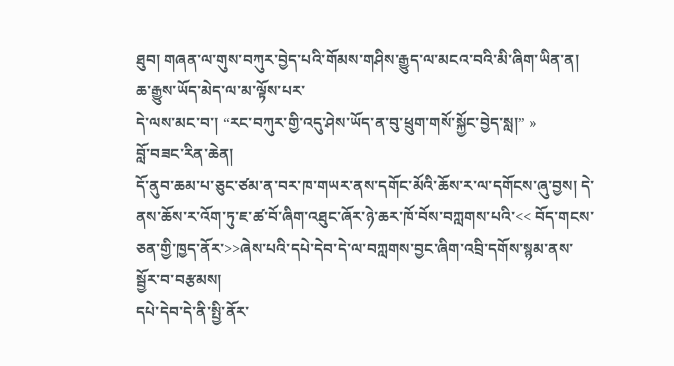ཐུབ། གཞན་ལ་གུས་བཀུར་བྱེད་པའི་གོམས་གཤིས་རྒྱུད་ལ་མངའ་བའི་མི་ཞིག་ཡིན་ན། ཆ་རྒྱུས་ཡོད་མེད་ལ་མ་ལྟོས་པར་
དེ་ལས་མང་བ་། “རང་བཀུར་གྱི་འདུ་ཤེས་ཡོད་ན་བུ་ཕྲུག་གསོ་སྐྱོང་བྱེད་སླ།” »
བློ་བཟང་རིན་ཆེན།
དོ་ནུབ་ཆམ་པ་ཅུང་ཙམ་ན་བར་ཁ་གཡར་ནས་དགོང་མོའི་ཆོས་ར་ལ་དགོངས་ཞུ་བྱས། དེ་ནས་ཆོས་ར་འོག་ཏུ་ཇ་ཚ་བོ་ཞིག་འཐུང་ཞོར་ཉེ་ཆར་ཁོ་བོས་བཀླགས་པའི་<< བོད་གངས་ཅན་གྱི་ཁྱད་ནོར་>>ཞེས་པའི་དཔེ་དེབ་དེ་ལ་བཀླགས་བྱང་ཞིག་འབྲི་དགོས་སྙམ་ནས་སྦྱོར་བ་བརྩམས།
དཔེ་དེབ་དེ་ནི་སྤྱི་ནོར་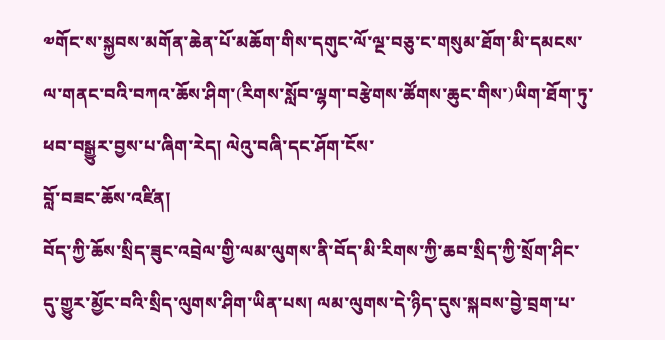༧གོང་ས་སྐྱབས་མགོན་ཆེན་པོ་མཆོག་གིས་དགུང་ལོ་ལྔ་བཅུ་ང་གསུམ་ཐོག་མི་དམངས་ལ་གནང་བའི་བཀའ་ཆོས་ཤིག་(རིགས་སློབ་ལྷག་བརྩེགས་ཚོགས་ཆུང་གིས་)ཡིག་ཐོག་ཏུ་ཕབ་བསྒྱུར་བྱས་པ་ཞིག་རེད། ལེའུ་བཞི་དང་ཤོག་ངོས་
བློ་བཟང་ཆོས་འཛིན།
བོད་ཀྱི་ཆོས་སྲིད་ཟུང་འབྲེལ་གྱི་ལམ་ལུགས་ནི་བོད་མི་རིགས་ཀྱི་ཆབ་སྲིད་ཀྱི་སྲོག་ཤིང་དུ་གྱུར་མྱོང་བའི་སྲིད་ལུགས་ཤིག་ཡིན་པས། ལམ་ལུགས་དེ་ཉིད་དུས་སྐབས་བྱེ་བྲག་པ་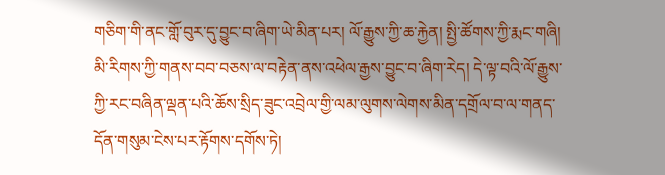གཅིག་གི་ནང་གློ་བུར་དུ་བྱུང་བ་ཞིག་ཡེ་མིན་པར། ལོ་རྒྱུས་ཀྱི་ཆ་རྐྱེན། སྤྱི་ཚོགས་ཀྱི་རྨང་གཞི། མི་རིགས་ཀྱི་གནས་བབ་བཅས་ལ་བརྟེན་ནས་འཕེལ་རྒྱས་བྱུང་བ་ཞིག་རེད། དེ་ལྟ་བའི་ལོ་རྒྱུས་ཀྱི་རང་བཞིན་ལྡན་པའི་ཆོས་སྲིད་ཟུང་འབྲེལ་གྱི་ལམ་ལུགས་ལེགས་མིན་དགྲོལ་བ་ལ་གནད་དོན་གསུམ་ངེས་པར་རྟོགས་དགོས་ཏེ།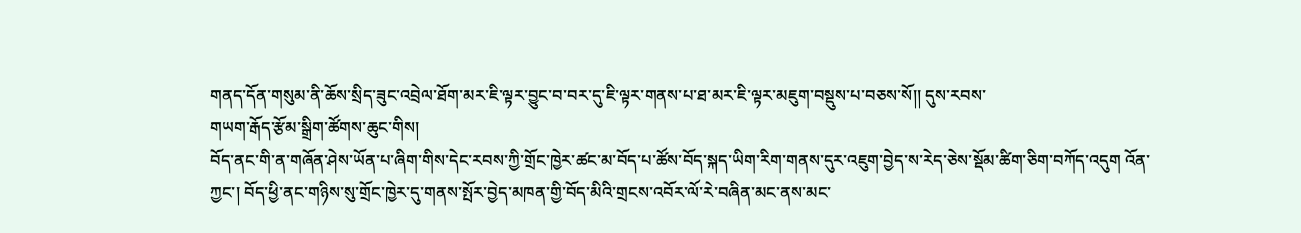གནད་དོན་གསུམ་ནི་ཆོས་སྲིད་ཟུང་འབྲེལ་ཐོག་མར་ཇི་ལྟར་བྱུང་བ་བར་དུ་ཇི་ལྟར་གནས་པ་ཐ་མར་ཇི་ལྟར་མཇུག་བསྡུས་པ་བཅས་སོ།། དུས་རབས་
གཡག་རྒོད་རྩོམ་སྒྲིག་ཚོགས་ཆུང་གིས།
བོད་ནང་གི་ན་གཞོན་ཤེས་ཡོན་པ་ཞིག་གིས་དེང་རབས་ཀྱི་གྲོང་ཁྱེར་ཚང་མ་བོད་པ་ཚོས་བོད་སྐད་ཡིག་རིག་གནས་དུར་འཇུག་བྱེད་ས་རེད་ཅེས་སྡོམ་ཚིག་ཅིག་བཀོད་འདུག འོན་ཀྱང་། བོད་ཕྱི་ནང་གཉིས་སུ་གྲོང་ཁྱེར་དུ་གནས་སྤོར་བྱེད་མཁན་གྱི་བོད་མིའི་གྲངས་འབོར་ལོ་རེ་བཞིན་མང་ནས་མང་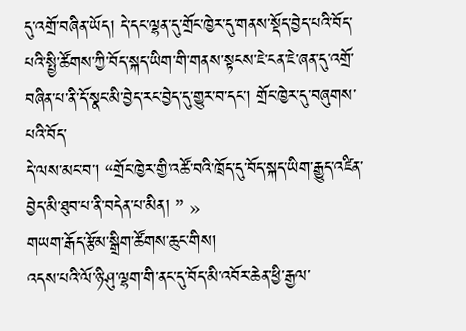དུ་འགྲོ་བཞིན་ཡོད། དེ་དང་ལྷན་དུ་གྲོང་ཁྱེར་དུ་གནས་སྡོད་བྱེད་པའི་བོད་པའི་སྤྱི་ཚོགས་ཀྱི་བོད་སྐད་ཡིག་གི་གནས་སྟངས་ཇེ་ངན་ཇེ་ཞན་དུ་འགྲོ་བཞིན་པ་ནི་དོ་སྣང་མི་བྱེད་རང་བྱེད་དུ་གྱུར་བ་དང་། གྲོང་ཁྱེར་དུ་བཞུགས་པའི་བོད་
དེ་ལས་མང་བ་། “གྲོང་ཁྱེར་གྱི་འཚོ་བའི་ཁྲོད་དུ་བོད་སྐད་ཡིག་རྒྱུད་འཛིན་བྱེད་མི་ཐུབ་པ་ནི་བདེན་པ་མིན། ” »
གཡག་རྒོད་རྩོམ་སྒྲིག་ཚོགས་ཆུང་གིས།
འདས་པའི་ལོ་ཉི་ཤུ་ལྷག་གི་ནང་དུ་བོད་མི་འབོར་ཆེན་ཕྱི་རྒྱལ་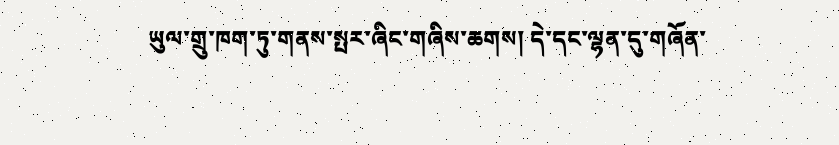ཡུལ་གྲུ་ཁག་ཏུ་གནས་སྤར་ཞིང་གཞིས་ཆགས། དེ་དང་ལྷན་དུ་གཞོན་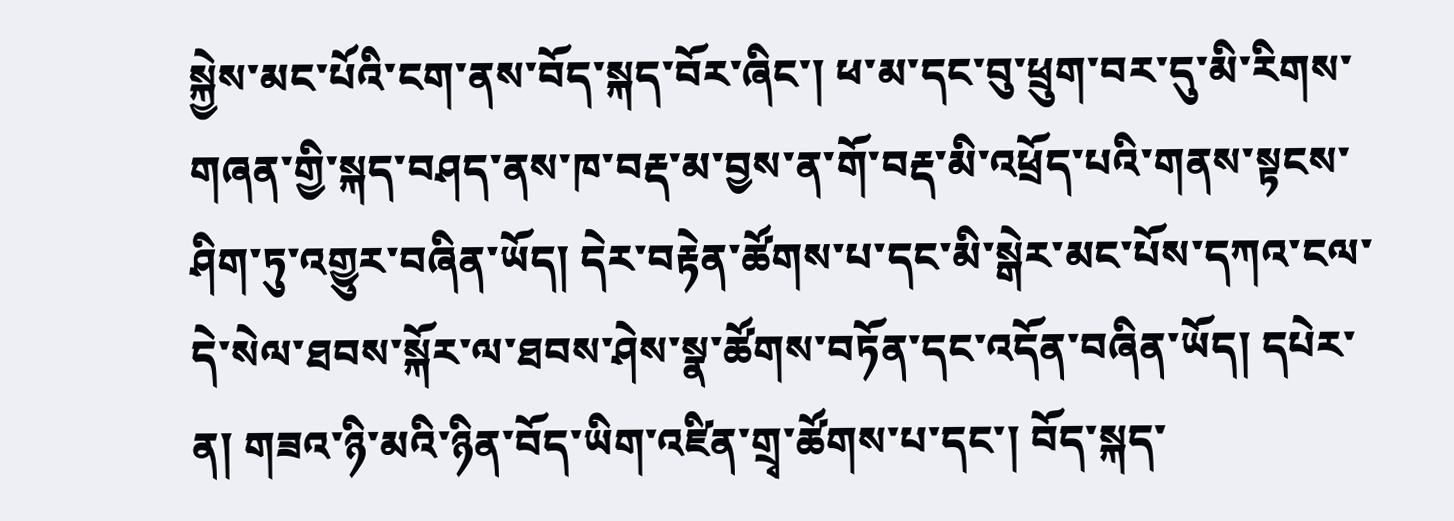སྐྱེས་མང་པོའི་ངག་ནས་བོད་སྐད་བོར་ཞིང་། ཕ་མ་དང་བུ་ཕྲུག་བར་དུ་མི་རིགས་གཞན་གྱི་སྐད་བཤད་ནས་ཁ་བརྡ་མ་བྱས་ན་གོ་བརྡ་མི་འཕྲོད་པའི་གནས་སྟངས་ཤིག་ཏུ་འགྱུར་བཞིན་ཡོད། དེར་བརྟེན་ཚོགས་པ་དང་མི་སྒེར་མང་པོས་དཀའ་ངལ་དེ་སེལ་ཐབས་སྐོར་ལ་ཐབས་ཤེས་སྣ་ཚོགས་བཏོན་དང་འདོན་བཞིན་ཡོད། དཔེར་ན། གཟའ་ཉི་མའི་ཉིན་བོད་ཡིག་འཛིན་གྲྭ་ཚོགས་པ་དང་། བོད་སྐད་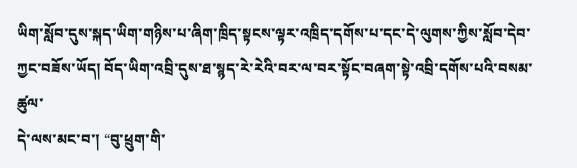ཡིག་སློབ་དུས་སྐད་ཡིག་གཉིས་པ་ཞིག་ཁྲིད་སྟངས་ལྟར་འཁྲིད་དགོས་པ་དང་དེ་ལུགས་ཀྱིས་སློབ་དེབ་ཀྱང་བཟོས་ཡོད། བོད་ཡིག་འབྲི་དུས་ཐ་སྙད་རེ་རེའི་བར་ལ་བར་སྟོང་བཞག་སྟེ་འབྲི་དགོས་པའི་བསམ་ཚུལ་
དེ་ལས་མང་བ་། “བུ་ཕྲུག་གི་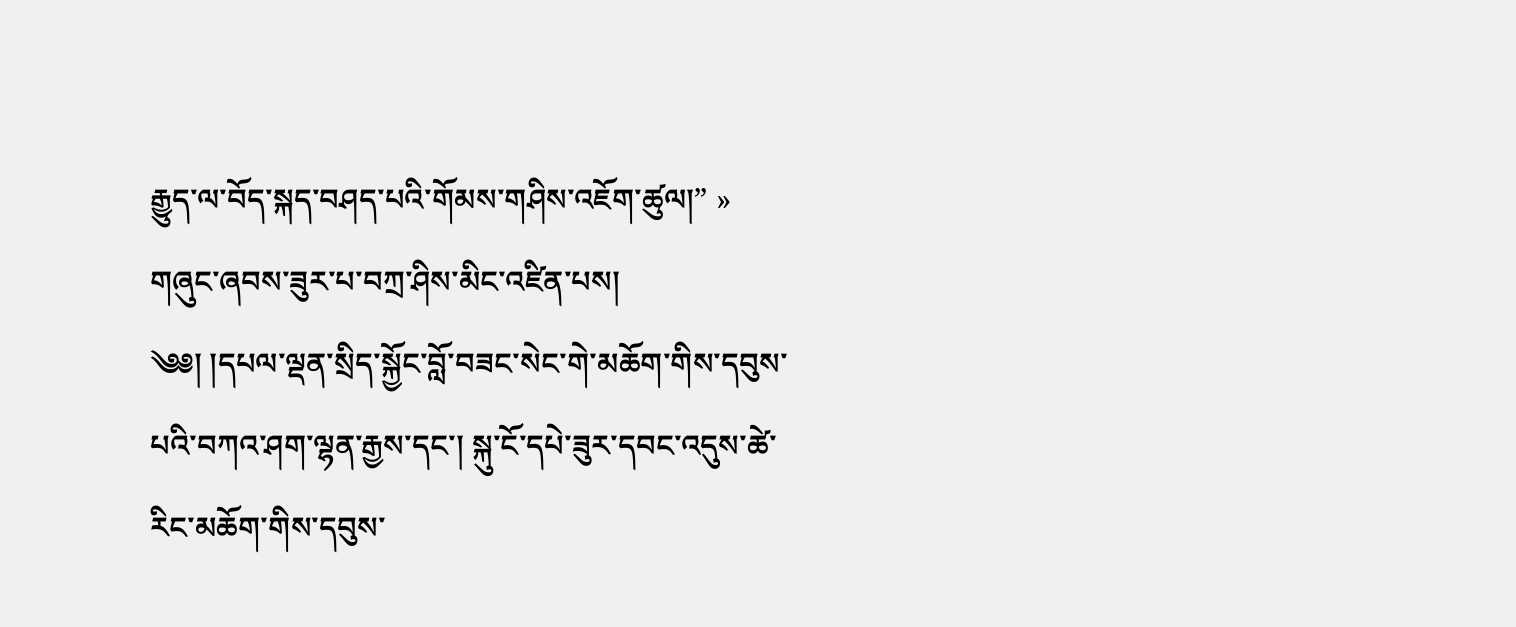རྒྱུད་ལ་བོད་སྐད་བཤད་པའི་གོམས་གཤིས་འཇོག་ཚུལ།” »
གཞུང་ཞབས་ཟུར་པ་བཀྲ་ཤིས་མིང་འཛིན་པས།
༄༅། །དཔལ་ལྡན་སྲིད་སྐྱོང་བློ་བཟང་སེང་གེ་མཆོག་གིས་དབུས་པའི་བཀའ་ཤག་ལྷན་རྒྱས་དང་། སྐུ་ངོ་དཔེ་ཟུར་དབང་འདུས་ཚེ་རིང་མཆོག་གིས་དབུས་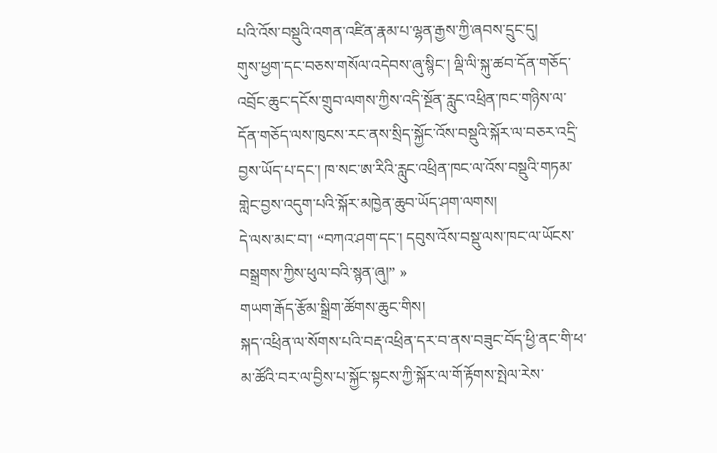པའི་འོས་བསྡུའི་འགན་འཛིན་རྣམ་པ་ལྷན་རྒྱས་ཀྱི་ཞབས་དྲུང་དུ།
གུས་ཕྱག་དང་བཅས་གསོལ་འདེབས་ཞུ་སྙིང་། ལྡི་ལི་སྐུ་ཚབ་དོན་གཅོད་འབྲོང་ཆུང་དངོས་གྲུབ་ལགས་ཀྱིས་འདི་སྔོན་རླུང་འཕྲིན་ཁང་གཉིས་ལ་དོན་གཅོད་ལས་ཁུངས་རང་ནས་སྲིད་སྐྱོང་འོས་བསྡུའི་སྐོར་ལ་བཅར་འདྲི་བྱས་ཡོད་པ་དང་། ཁ་སང་ཨ་རིའི་རླུང་འཕྲིན་ཁང་ལ་འོས་བསྡུའི་གཏམ་གླེང་བྱས་འདུག་པའི་སྐོར་མཁྱེན་ཆུབ་ཡོད་ཤག་ལགས།
དེ་ལས་མང་བ་། “བཀའ་ཤག་དང་། དབུས་འོས་བསྡུ་ལས་ཁང་ལ་ཡོངས་བསྒྲགས་ཀྱིས་ཕུལ་བའི་སྙན་ཞུ།” »
གཡག་རྒོད་རྩོམ་སྒྲིག་ཚོགས་ཆུང་གིས།
སྐད་འཕྲིན་ལ་སོགས་པའི་བརྡ་འཕྲིན་དར་བ་ནས་བཟུང་བོད་ཕྱི་ནང་གི་ཕ་མ་ཚོའི་བར་ལ་བྱིས་པ་སྐྱོང་སྟངས་ཀྱི་སྐོར་ལ་གོ་རྟོགས་སྤེལ་རེས་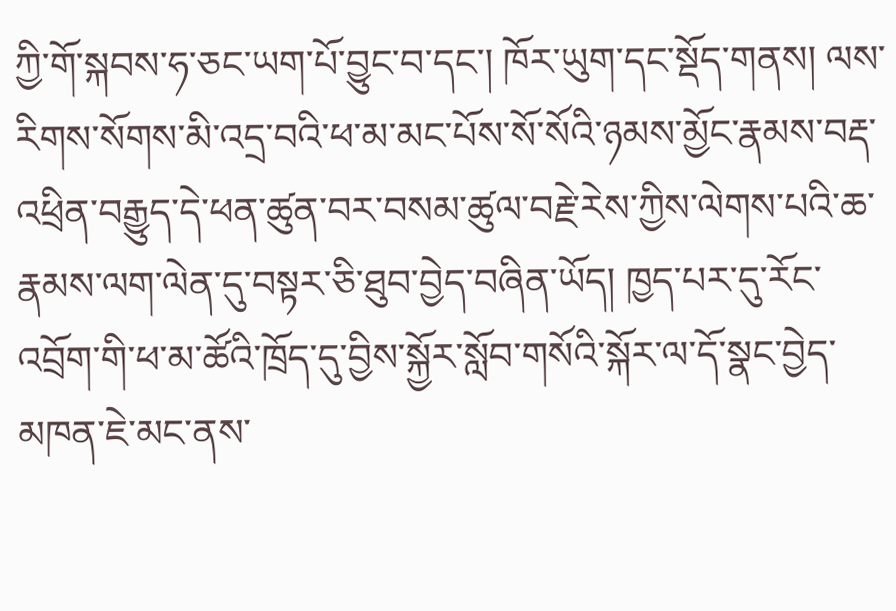ཀྱི་གོ་སྐབས་ཧ་ཅང་ཡག་པོ་བྱུང་བ་དང་། ཁོར་ཡུག་དང་སྡོད་གནས། ལས་རིགས་སོགས་མི་འདྲ་བའི་ཕ་མ་མང་པོས་སོ་སོའི་ཉམས་མྱོང་རྣམས་བརྡ་འཕྲིན་བརྒྱུད་དེ་ཕན་ཚུན་བར་བསམ་ཚུལ་བརྗེ་རེས་ཀྱིས་ལེགས་པའི་ཆ་རྣམས་ལག་ལེན་དུ་བསྟར་ཅི་ཐུབ་བྱེད་བཞིན་ཡོད། ཁྱད་པར་དུ་རོང་འབྲོག་གི་ཕ་མ་ཚོའི་ཁྲོད་དུ་བྱིས་སྐྱོར་སློབ་གསོའི་སྐོར་ལ་དོ་སྣང་བྱེད་མཁན་ཇེ་མང་ནས་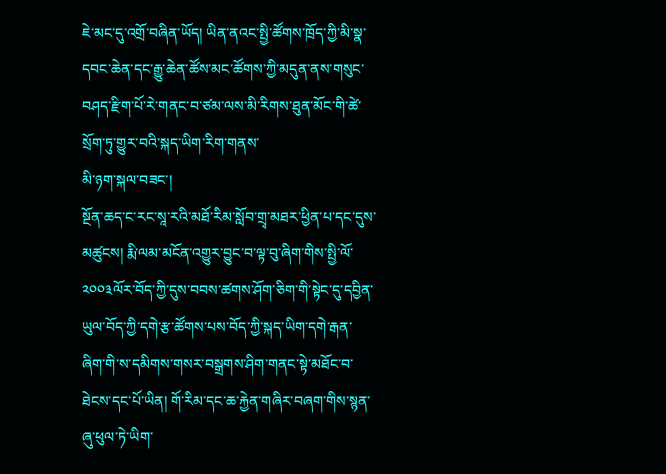ཇེ་མང་དུ་འགྲོ་བཞིན་ཡོད། ཡིན་ནའང་སྤྱི་ཚོགས་ཁྲོད་ཀྱི་མི་སྣ་དབང་ཆེན་དང་རྒྱུ་ཆེན་ཚོས་མང་ཚོགས་ཀྱི་མདུན་ནས་གསུང་བཤད་རྫིག་པོ་རེ་གནང་བ་ཙམ་ལས་མི་རིགས་ཐུན་མོང་གི་ཚེ་སྲོག་ཏུ་གྱུར་བའི་སྐད་ཡིག་རིག་གནས་
མི་ཉག་སྐལ་བཟང་།
སྔོན་ཆད་ང་རང་སཱ་རའི་མཐོ་རིམ་སློབ་གྲྭ་མཐར་ཕྱིན་པ་དང་དུས་མཚུངས། རྨི་ལམ་མངོན་འགྱུར་བྱུང་བ་ལྟ་བུ་ཞིག་གིས་སྤྱི་ལོ་༢༠༠༣ལོར་བོད་ཀྱི་དུས་བབས་ཚགས་ཤོག་ཅིག་གི་སྟེང་དུ་དབྱིན་ཡུལ་བོད་ཀྱི་དགེ་རྩ་ཚོགས་པས་བོད་ཀྱི་སྐད་ཡིག་དགེ་རྒན་ཞིག་གི་ས་དམིགས་གསར་བསྒྲགས་ཤིག་གནང་སྟེ་མཐོང་བ་ཐེངས་དང་པོ་ཡིན། གོ་རིམ་དང་ཆ་རྐྱེན་གཞིར་བཞག་གིས་སྙན་ཞུ་ཕུལ་ཏེ་ཡིག་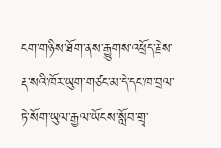ངག་གཉིས་ཐོག་ནས་རྒྱུགས་འཕྲོད་རྗེས་རྡ་སའི་ཁོར་ཡུག་གཙང་མ་དེ་དང་ཁ་བྲལ་ཏེ་སོག་ཡུལ་རྒྱལ་ཡོངས་སློབ་གྲྭ་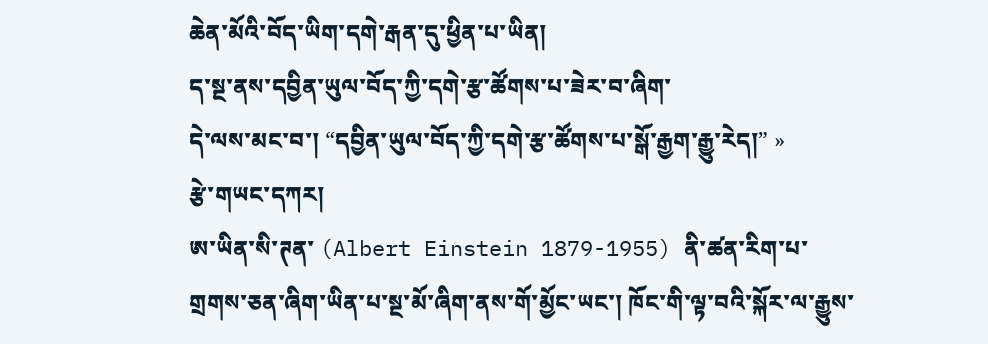ཆེན་མོའི་བོད་ཡིག་དགེ་རྒན་དུ་ཕྱིན་པ་ཡིན།
ད་སྔ་ནས་དབྱིན་ཡུལ་བོད་ཀྱི་དགེ་རྩ་ཚོགས་པ་ཟེར་བ་ཞིག་
དེ་ལས་མང་བ་། “དབྱིན་ཡུལ་བོད་ཀྱི་དགེ་རྩ་ཚོགས་པ་སྒོ་རྒྱག་རྒྱུ་རེད།” »
རྩེ་གཡང་དཀར།
ཨ་ཡིན་སི་ཊན་ (Albert Einstein 1879-1955) ནི་ཚན་རིག་པ་གྲགས་ཅན་ཞིག་ཡིན་པ་སྔ་མོ་ཞིག་ནས་གོ་མྱོང་ཡང་། ཁོང་གི་ལྟ་བའི་སྐོར་ལ་རྒྱུས་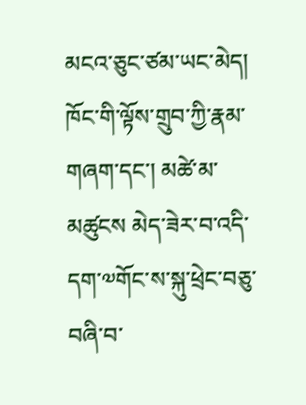མངའ་ཅུང་ཙམ་ཡང་མེད། ཁོང་གི་ལྟོས་གྲུབ་ཀྱི་རྣམ་གཞག་དང་། མཚེ་མ་མཚུངས མེད་ཟེར་བ་འདི་དག་༧གོང་ས་སྐུ་ཕྲེང་བཅུ་བཞི་བ་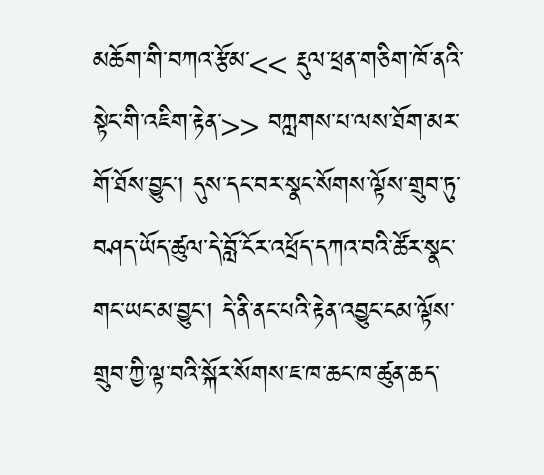མཆོག་གི་བཀའ་རྩོམ་<< རྡུལ་ཕྲན་གཅིག་ཁོ་ནའི་སྟེང་གི་འཇིག་རྟེན་>> བཀླགས་པ་ལས་ཐོག་མར་གོ་ཐོས་བྱུང་། དུས་དང་བར་སྣང་སོགས་ལྟོས་གྲུབ་ཏུ་བཤད་ཡོད་ཚུལ་དེ་བློ་ངོར་འཕྲོད་དཀའ་བའི་ཚོར་སྣང་གང་ཡང་མ་བྱུང་། དེ་ནི་ནང་པའི་རྟེན་འབྱུང་ངམ་ལྟོས་གྲུབ་ཀྱི་ལྟ་བའི་སྐོར་སོགས་ཇ་ཁ་ཆང་ཁ་ཚུན་ཆད་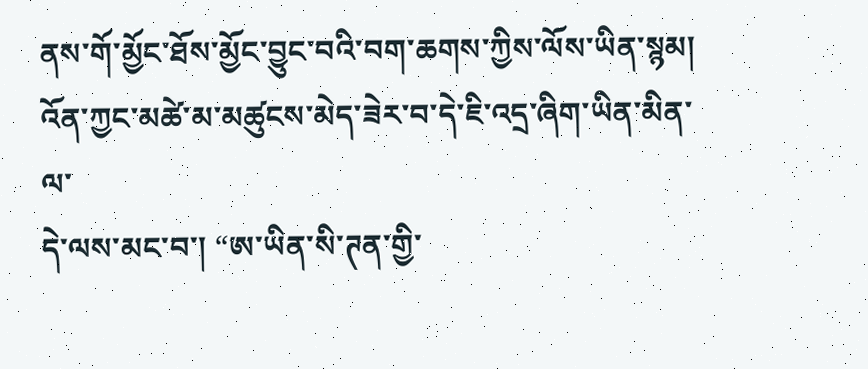ནས་གོ་མྱོང་ཐོས་མྱོང་བྱུང་བའི་བག་ཆགས་ཀྱིས་ལོས་ཡིན་སྙམ། འོན་ཀྱང་མཚེ་མ་མཚུངས་མེད་ཟེར་བ་དེ་ཇི་འདྲ་ཞིག་ཡིན་མིན་ལ་
དེ་ལས་མང་བ་། “ཨ་ཡིན་སི་ཊན་གྱི་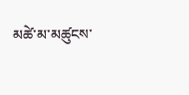མཚེ་མ་མཚུངས་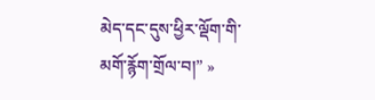མེད་དང་དུས་ཕྱིར་ལྡོག་གི་མགོ་རྙོག་གྲོལ་བ།” »